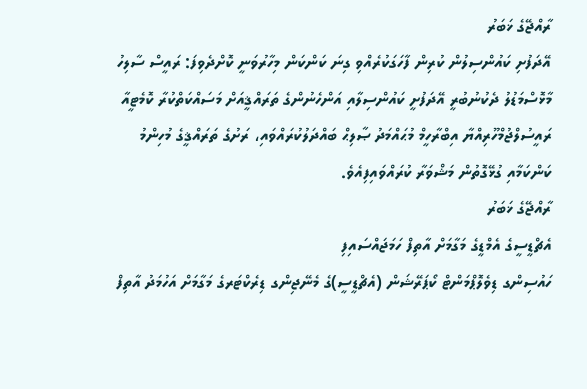ރާއްޖޭގެ ޚަބަރު
އޭދަފުށި ކައުންސިލުން ކުރިން ފާހަގަކުރެއްވި ގިނަ ކަންކަން މިހާރުވަނީ ކޮށްދެވިފަ: ރައީސް ސާލިހު
މާޅޮސްމަޑުލު ދެކުނުބުރީ އޭދަފުށީ ކައުންސިލާއި އަންހެނުންގެ ތަރައްޤީއަށް މަސައްކަތްކުރާ ކޮމެޓީއާ ރައީސުލްޖުމްހޫރިއްޔާ އިބްރާހީމް މުޙައްމަދު ޞާލިޙް ބައްދަލުކުރައްވައި، ރަށުގެ ތަރައްޤީގެ މުހިންމު ކަންކަމާއި ގުޅޭގޮތުން މަޝްވަރާ ކުރައްވައިފިއެވެ.
ރާއްޖޭގެ ޚަބަރު
އެޗްޑީސީގެ އެމްޑީގެ މަގާމަށް އާތިފް ހަމަޖައްސައިފި
ހައުސިންގ ޑިވެލޮޕްމަންޓް ކޯޕަރޭޝަން (އެޗްޑީސީ)ގެ މެނޭޖިންގ ޑިރެކްޓަރގެ މަގާމަށް އަހުމަދު އާތިފް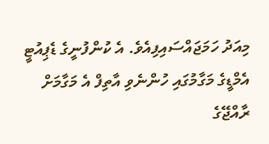މިއަދު ހަމަޖައްސައިފިއެވެ. އެ ކުންފުނީގެ ޑެޕިއުޓީ އެމްޑީގެ މަގާމުގައި ހުންނެވި އާތިފް އެ މަގާމަށް
ރާއްޖޭގެ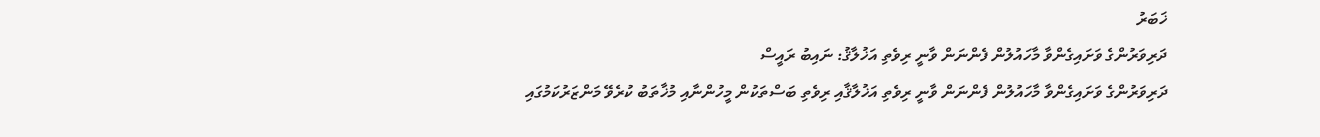ޚަބަރު
ދަރިވަރުންގެ ވަށައިގެންވާ މާހައުލުން ފެންނަން ވާނީ ރިވެތި އަޚުލާޤު: ނައިބު ރައީސް
ދަރިވަރުންގެ ވަށައިގެންވާ މާހައުލުން ފެންނަން ވާނީ ރިވެތި އަޚުލާޤާއި ރިވެތި ބަސްތަކުން މީހުންނާއި މުޚާތަބު ކުރެވޭ މަންޒަރުކަމުގައި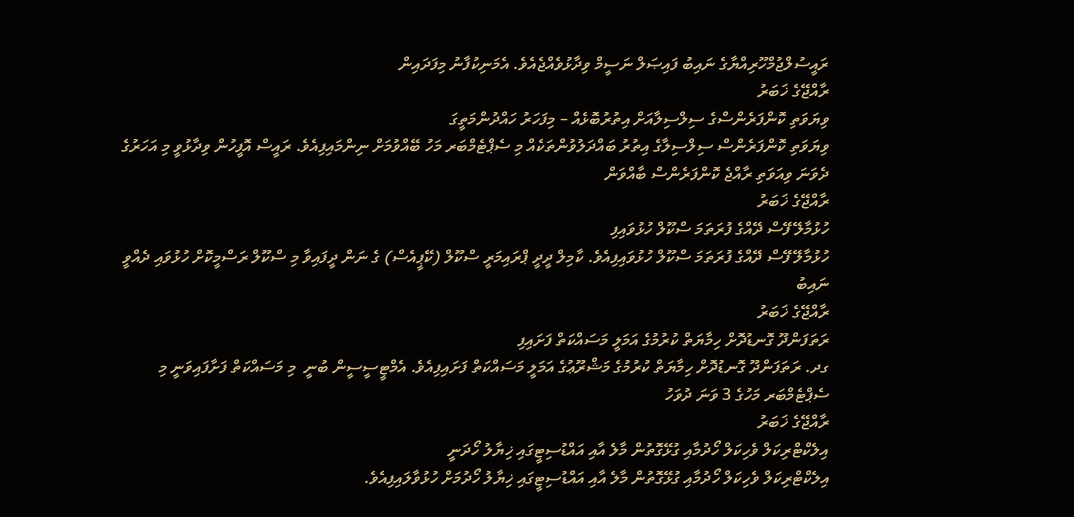ރައީސުލްޖުމްހޫރިއްޔާގެ ނައިބު ފައިޞަލް ނަސީމް ވިދާޅުވެއްޖެއެވެ. އެމަނިކުފާނު މިފަދައިން
ރާއްޖޭގެ ޚަބަރު
ވިޔަވަތި ކޮންފަރެންސްގެ ސިލްސިލާއަށް އިތުރުބޮޅެއް – މިފަހަރު ހައްދުންމަތީގަ
ވިޔަވަތި ކޮންފަރެންސް ސިލްސިލާގެ އިތުރު ބައްދަލުވުންތަކެއް މި ސެޕްޓެމްބަރ މަހު ބޭއްވުމަށް ނިންމައިފިއެވެ. ރައީސް އޮފީހުން ވިދާޅުވީ މި އަހަރުގެ ދެވަނަ ވިއަވަތި ރާއްޖެ ކޮންފަރެންސް ބާއްވަން
ރާއްޖޭގެ ޚަބަރު
ހުޅުމާލޭ ފޭސް ދޭއްގެ ފުރަތަމަ ސްކޫލް ހުޅުވައިފި
ހުޅުމާލޭ ފޭސް ދޭއްގެ ފުރަތަމަ ސްކޫލް ހުޅުވައިފިއެވެ. ކާމިލް ދީދީ ޕްރައިމަރީ ސްކޫލް (ކޭޕީއެސް) ގެ ނަން ދީފައިވާ މި ސްކޫލް ރަސްމީކޮށް ހުޅުވައި ދެއްވީ ނައިބު
ރާއްޖޭގެ ޚަބަރު
ރަތަފަންދޫ ގޮނޑުދޮށް ހިމާޔަތް ކުރުމުގެ އަމަލީ މަސައްކަތް ފަށައިފި
ގދ. ރަތަފަންދޫ ގޮނޑުދޮށް ހިމާޔަތް ކުރުމުގެ މަޝްރޫޢުގެ އަމަލީ މަސައްކަތް ފަށައިފިއެވެ. އެމްޓީސީސީން ބުނީ  މި މަސައްކަތް ފަށާފައިވަނީ މި ސެޕްޓެމްބަރ މަހުގެ 3 ވަނަ ދުވަހު
ރާއްޖޭގެ ޚަބަރު
އިލެކްޓްރިކަލް ވެހިކަލް ހޯދުމާއި ގުޅޭގޮތުން މާލެ އާއި އައްޑުސިޓީގައި ޚިޔާލު ހޯދަނީ
އިލެކްޓްރިކަލް ވެހިކަލް ހޯދުމާއި ގުޅޭގޮތުން މާލެ އާއި އައްޑުސިޓީގައި ޚިޔާލު ހޯދުމަށް ހުޅުވާލައިފިއެވެ.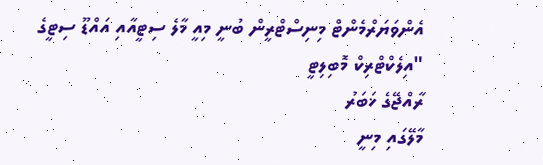އެންވަޔަރްމެންޓް މިނިސްޓްރީން ބުނީ މިއީ މާލެ ސިޓީއާއި އައްޑޫ ސިޓީގެ "އިލެކްޓްރިކް މޮބިލިޓީ
ރާއްޖޭގެ ޚަބަރު
މާލޭގައި މިނީ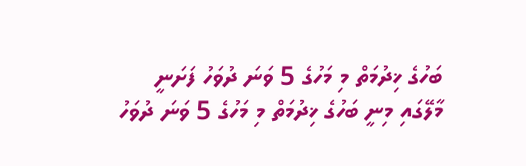ބަހުގެ ޚިދުމަތް މި މަހުގެ 5 ވަނަ ދުވަހު ފަށަނީ
މާލޭގައި މިނީ ބަހުގެ ޚިދުމަތް މި މަހުގެ 5 ވަނަ ދުވަހު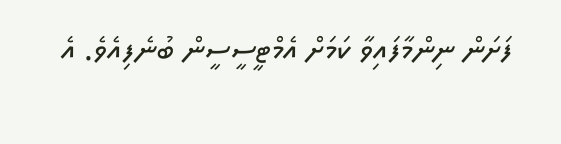ފަށަން ނިންމާފައިވާ ކަމަށް އެމްޓީސީސީން ބުނެފިއެވެ. އެ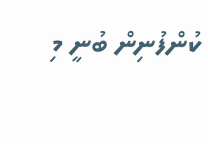ކުންފުނިން ބުނީ މި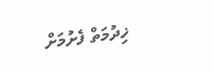ޚިދުމަތް ފެށުމަށް